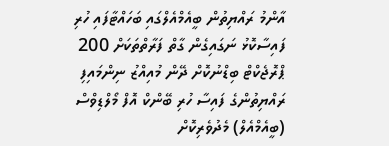އާންމު ރައްޔިތުން ބީއެމްއެލްގައި ބަހައްޓާފައި ހުރި ފައިސާކޮޅު ނަގައިގެން ގާތް ފަރާތްތަކަށް 200 ޕްރޮޖެކްޓް ބިޑްނުކޮށް ދޭން މުއިއްޒު ނިންމައިފި
ރައްޔިތުންގެ ފައިސާ ހުރި ބޭންކް އޮފް މޯލްޑިވްސް (ބީއެމްއެލް) މެދުވެރިކޮށް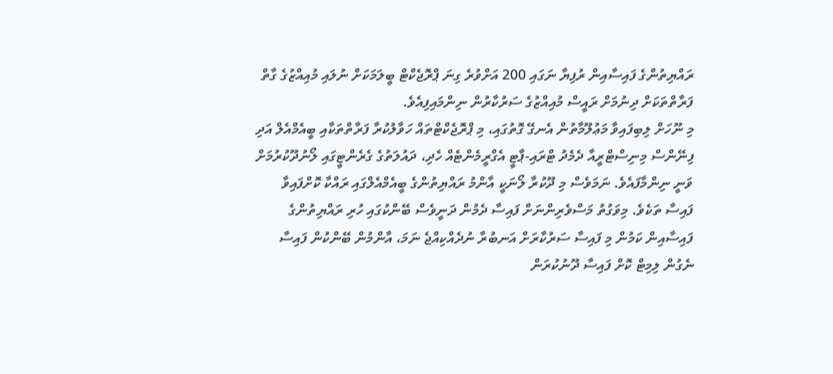ރައްޔިތުންގެ ފައިސާއިން ރުފިޔާ ނަގައި 200 އަށްވުރެ ގިނަ ޕްރޮޖެކްޓް ބީލަމަކަށް ނުލައި މުއިއްޒުގެ ގާތް ފަރާތްތަކަށް ދިނުމަށް ރައީސް މުއިއްޒުގެ ސަރުކާރުން ނިންމައިފިއެވެ.
މި ނޫހަށް ލިބިފައިވާ މަޢުލޫމާތުން އެނގޭ ގޮތުގައި، މި ޕްރޮޖެކްޓްތައް ހަވާލުކުރާ ފަރާތްތަކާއި ބީއެމްއެލް އަދި ފިނޭންސް މިނިސްޓްރީއާ ދެމެދު ޓްރައި-ޕާޓީ އެގްރީމެންޓެއް ހެދި، ދައުލަތުގެ ގެރެންޓީގައި ލޯނުދޫކުރުމަށް ވަނީ ނިންމާފައެވެ. ނަމަވެސް މި ދޫކުރާ ލޯނަކީ އާންމު ރައްޔިތުންގެ ބީއެމްއެލްގައި ރައްކާ ކޮށްފައިވާ ފައިސާ ތަކެވެ. މިވަގުތު މަސްވެރިންނަށް ފައިސާ ދެމުން ދަނީވެސް ބޭންކުގައި ހުރި ރައްޔިތުންގެ ފައިސާއިން ކަމުން މި ފައިސާ ސަރުކާރަށް އަނބުރާ ނުދެއްކިއްޖެ ނަމަ، އާންމުން ބޭންކުން ފައިސާ ނެގުން ލިމިޓް ކޮށް ފައިސާ ދޫނުކުރަން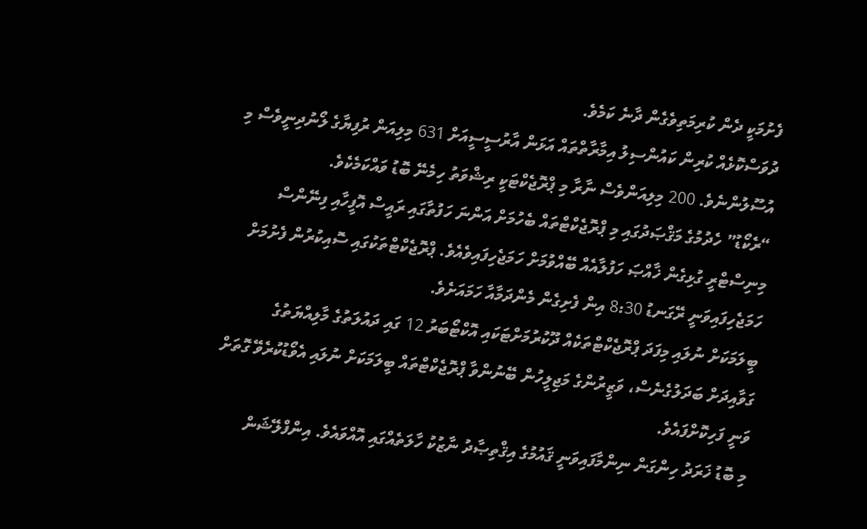ފެށުމަކީ ދެން ކުރިމަތިވެގެން ދާނެ ކަމެވެ.
ދުވަސްކޮޅެއް ކުރިން ކައުންސިލު އިމާރާތްތައް އަޅަން އާރުސީސީއަށް 631 މިލިއަން ރުފިޔާގެ ލޯނުދިނީވެސް މި އުސޫލުންނެވެ. 200 މިލިއަންވެސް ނާރާ މި ޕްރޮޖެކްޓަކީ ރިޝްވަތު ހިމެނޭ ބޮޑު ވައްކަމެކެވެ.
“ރެކޯޑު” ހެދުމުގެ މަޤްޞަދުގައި މި ޕްރޮޖެކްޓްތައް ބެހުމަށް އަންނަ ހަފުތާގައި ރައީސް އޮފީހާއި ފިނޭންސް މިނިސްޓްރީ ގުޅިގެން ޚާއްޞަ ހަފުލާއެއް ބޭއްވުމަށް ހަމަޖެހިފައިވެއެވެ. ޕްރޮޖެކްޓްތަކުގައި ސޮއިކުރުން ފެށުމަށް ހަމަޖެހިފައިވަނީ ރޭގަނޑު 8:30 އިން ފެށިގެން މެންދަމާއާ ހަމައަށެވެ.
ބީލަމަކަށް ނުލައި މިފަދަ ޕްރޮޖެކްޓްތަކެއް ދޫކުރުމަށްޓަކައި އޮކްޓޯބަރު 12 ގައި ދައުލަތުގެ މާލިއްޔަތުގެ ގަވާއިދަށް ބަދަލުގެނެސް، ވަޒީރުންގެ މަޖިލީހުން ބޭނުންވާ ޕްރޮޖެކްޓްތައް ބީލަމަކަށް ނުލައި އެވޯޑުކުރެވޭ ގޮތަށް ވަނީ ފަހިކޮށްފައެވެ.
މި ބޮޑު ޚަރަދު ހިންގަން ނިންމާފައިވަނީ ޤައުމުގެ އިޤްތިޞާދު ނާޒުކު ހާލަތެއްގައި އޮއްވައެވެ. އިންފްލޭޝަން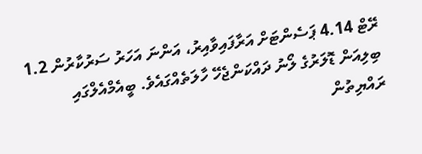ރޭޓް 4.14 ޕަސެންޓަށް އަރާފައިވާއިރު، އަންނަ އަހަރު ސަރުކާރުން 1.2 ބިލިއަން ޑޮލަރުގެ ލޯނު ދައްކަންޖެހޭ ހާލަތެއްގައެވެ. ބީއެމްއެލްގައި ރައްޔިތުން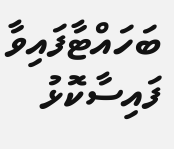ބަހައްޓާފައިވާ ފައިސާކޮޅު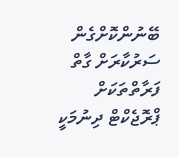ބޭނުންކޮށްގެން ސަރުކާރަށް ގާތް ފަރާތްތަކަށް ޕްރޮޖެކްޓް ދިނުމަކީ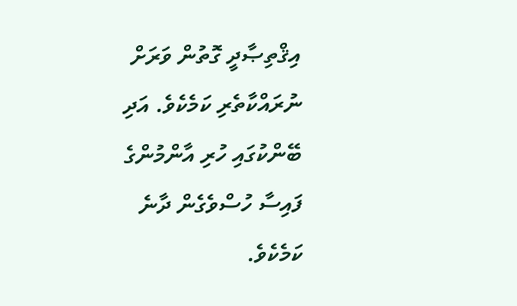އިޤްތިޞާދީ ގޮތުން ވަރަށް ނުރައްކާތެރި ކަމެކެވެ. އަދި ބޭންކުގައި ހުރި އާންމުންގެ ފައިސާ ހުސްވެގެން ދާނެ ކަމެކެވެ.